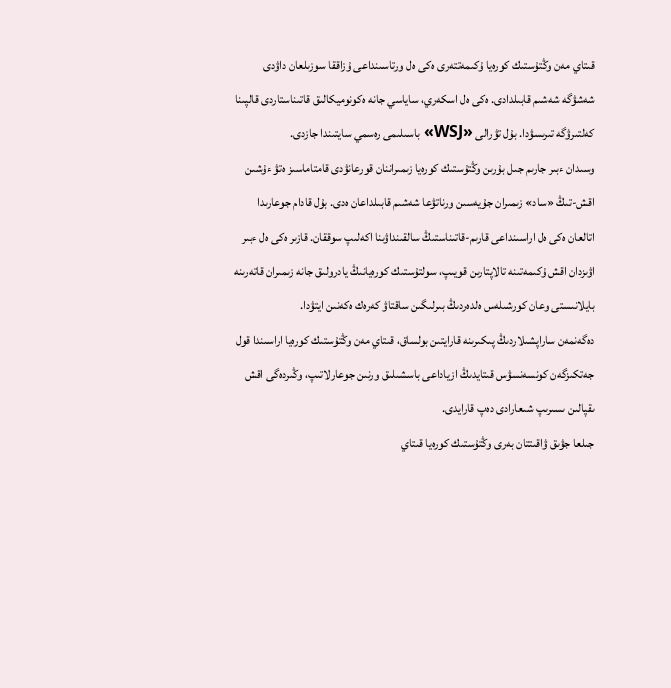قىتاي مەن وڭتۇستىك كورەيا ۇكىمەتتەرى ەكى ەل ورتاسىنداعى ۇزاققا سوزىلعان داۋدى شەشۋگە شەشىم قابىلدادى. ەكى ەل اسكەري، ساياسي جانە ەكونوميكالىق قاتىناستاردى قالپىنا كەلتىرۋگە تىرىسۋدا. بۇل تۋرالى «WSJ» باسىلىمى رەسمي سايتىندا جازدى.
وسىدان ءبىر جارىم جىل بۇرىن وڭتۇستىك كورەيا زىمىراننان قورعانۋدى قامتاماسىز ەتۋ ءۇشىن اقش-تىڭ «ساد» زىمىران جۇيەسىن ورناتۋعا شەشىم قابىلداعان ەدى. بۇل قادام جوعارىدا اتالعان ەكى ەل اراسىنداعى قارىم-قاتىناستىڭ سالقىنداۋىنا اكەلىپ سوققان. قازىر ەكى ەل ءبىر اۋىزدان اقش ۇكىمەتىنە تالاپتارىن قويىپ، سولتۇستىك كورەيانىڭ يادرولىق جانە زىمىران قاتەرىنە بايلانىستى وعان كورشىلەس ەلدەردىڭ بىرلىگىن ساقتاۋ كەرەك ەكەنىن ايتۋدا.
دەگەنمەن ساراپشىلاردىڭ پىكىرىنە قارايتىن بولساق، قىتاي مەن وڭتۇستىك كورەيا اراسىندا قول جەتكىزگەن كونسەنسۋس قىتايدىڭ ازياداعى باسشىلىق ورنىن جوعارلاتىپ، وڭىردەگى اقش ىقپالىن ىسىرىپ شىعارادى دەپ قارايدى.
جىلعا جۋىق ۋاقىتتان بەرى وڭتۇستىك كورەيا قىتاي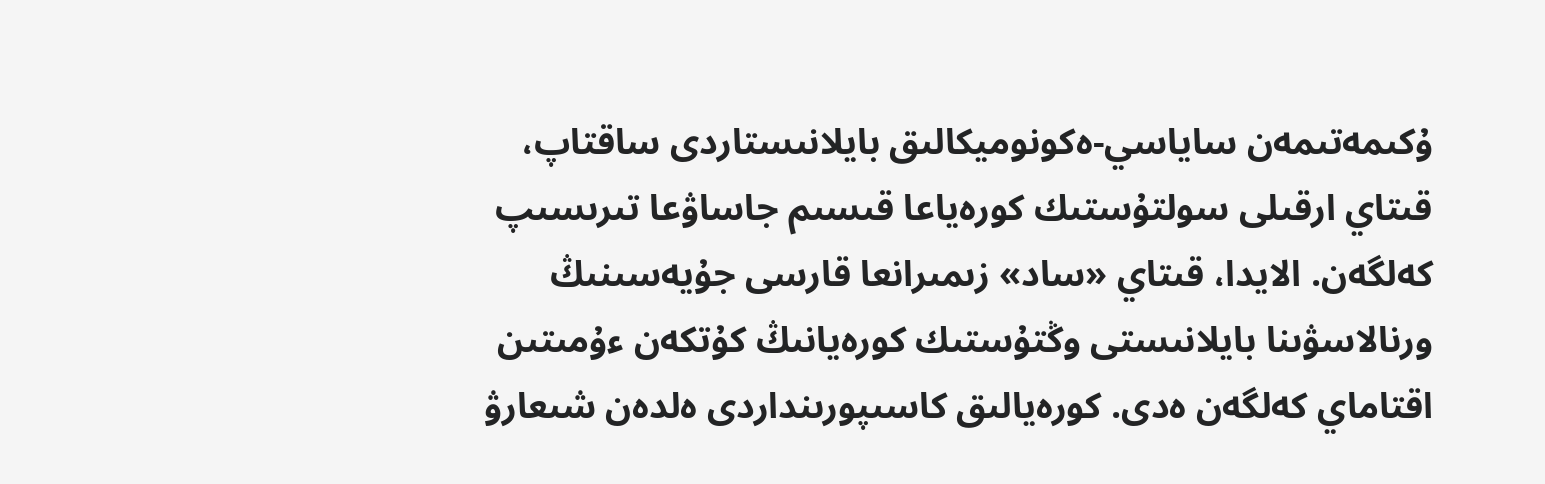ۇكىمەتىمەن ساياسي-ەكونوميكالىق بايلانىستاردى ساقتاپ، قىتاي ارقىلى سولتۇستىك كورەياعا قىسىم جاساۋعا تىرىسىپ كەلگەن. الايدا، قىتاي «ساد» زىمىرانعا قارسى جۇيەسىنىڭ ورنالاسۋىنا بايلانىستى وڭتۇستىك كورەيانىڭ كۇتكەن ءۇمىتىن اقتاماي كەلگەن ەدى. كورەيالىق كاسىپورىنداردى ەلدەن شىعارۋ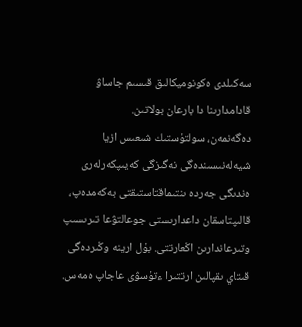سەكىلدى ەكونوميكالىق قىسىم جاساۋ قادامدارىنا دا بارعان بولاتىن.
دەگەنمەن، سولتۇستىك شىعىس ازيا شيەلەنىسىندەگى نەگىزگى كەيىپكەرلەرى ەندىگى جەردە ىنتىماقتاستىقتى بەكەمدەپ، قالىپتاسقان داعدارىستى جوعالتۋعا تىرىسىپ وتىرعاندارىن اڭعارتتى. بۇل ارينە وڭىردەگى قىتاي ىقپالىن ارتتىرا ءتۇسۋى عاجاپ ەمەس.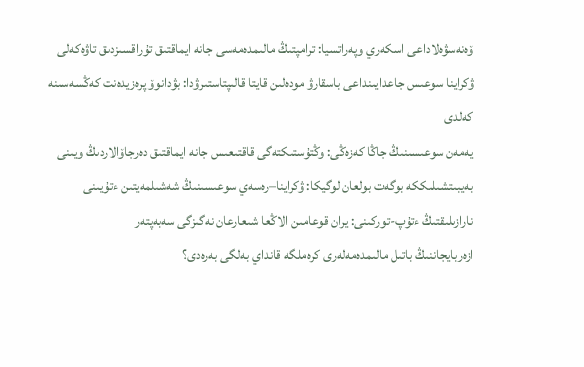ۆەنەسۋەلاداعى اسكەري وپەراتسيا: ترامپتىڭ مالىمدەمەسى جانە ايماقتىق تۇراقسىزدىق تاۋەكەلى
ۋكراينا سوعىس جاعدايىنداعى باسقارۋ مودەلىن قايتا قالىپتاستىرۋدا: بۋدانوۆ پرەزيدەنت كەڭسەسىنە كەلدى
يەمەن سوعىسىنىڭ جاڭا كەزەڭى: وڭتۇستىكتەگى قاقتىعىس جانە ايماقتىق دەرجاۆالاردىڭ ويىنى
بەيبىتشىلىككە بوگەت بولعان لوگيكا: ۋكراينا–رەسەي سوعىسىنىڭ شەشىلمەيتىن ءتۇيىنى
نارازىلىقتىڭ ءتۇپ-توركىنى: يران قوعامىن الاڭعا شىعارعان نەگىزگى سەبەپتەر
ازەربايجاننىڭ باتىل مالىمدەمەلەرى كرەملگە قانداي بەلگى بەرەدى؟